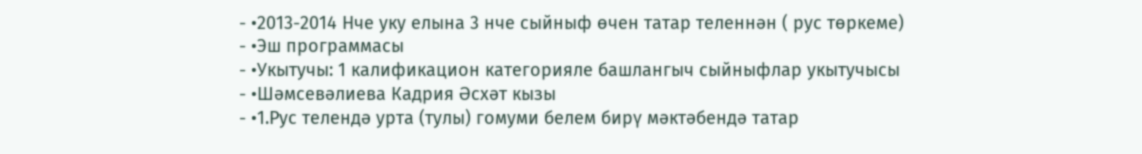- •2013-2014 Нче уку елына 3 нче сыйныф өчен татар теленнән ( рус төркеме)
- •Эш программасы
- •Укытучы: 1 калификацион категорияле башлангыч сыйныфлар укытучысы
- •Шәмсевәлиева Кадрия Әсхәт кызы
- •1.Рус телендә урта (тулы) гомуми белем бирү мәктәбендә татар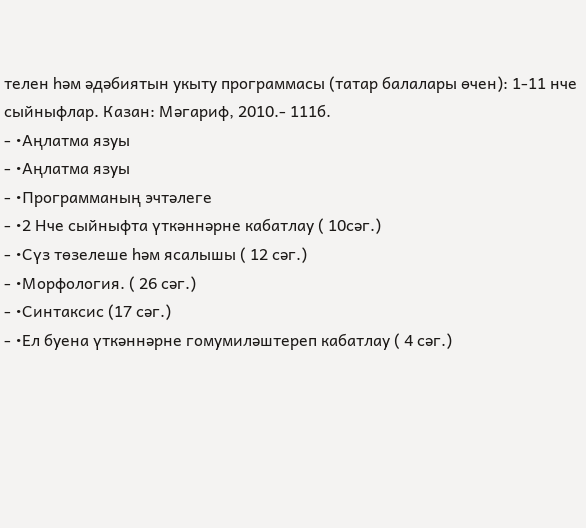телен һәм әдәбиятын укыту программасы (татар балалары өчен): 1-11 нче сыйныфлар. Казан: Мәгариф, 2010.- 111б.
- •Аңлатма язуы
- •Аңлатма язуы
- •Программаның эчтәлеге
- •2 Нче сыйныфта үткәннәрне кабатлау ( 10сәг.)
- •Сүз төзелеше һәм ясалышы ( 12 сәг.)
- •Морфология. ( 26 сәг.)
- •Синтаксис (17 сәг.)
- •Ел буена үткәннәрне гомумиләштереп кабатлау ( 4 сәг.)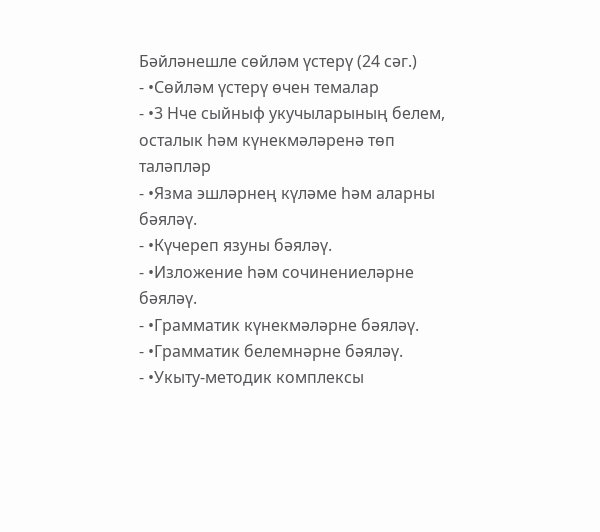Бәйләнешле сөйләм үстерү (24 сәг.)
- •Сөйләм үстерү өчен темалар
- •3 Нче сыйныф укучыларының белем, осталык һәм күнекмәләренә төп таләпләр
- •Язма эшләрнең күләме һәм аларны бәяләү.
- •Күчереп язуны бәяләү.
- •Изложение һәм сочинениеләрне бәяләү.
- •Грамматик күнекмәләрне бәяләү.
- •Грамматик белемнәрне бәяләү.
- •Укыту-методик комплексы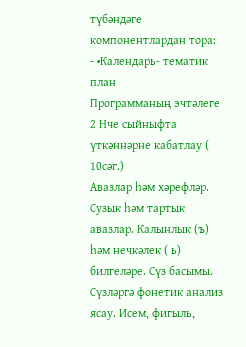түбәндәге компонентлардан тора:
- •Календарь- тематик план
Программаның эчтәлеге
2 Нче сыйныфта үткәннәрне кабатлау ( 10сәг.)
Авазлар һәм хәрефләр. Сузык һәм тартык авазлар. Калынлык (ъ) һәм нечкәлек ( ь) билгеләре. Сүз басымы. Сүзләргә фонетик анализ ясау. Исем, фигыль,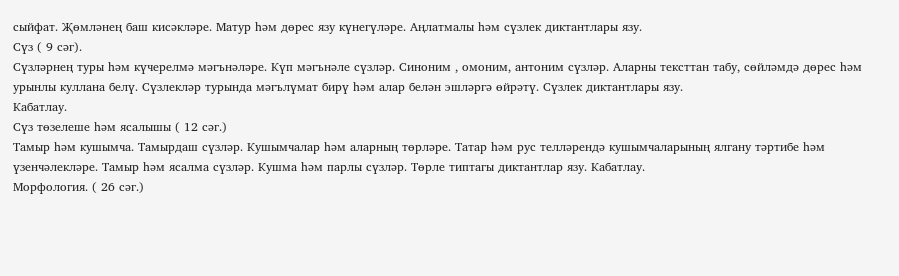сыйфат. Җөмләнең баш кисәкләре. Матур һәм дөрес язу күнегүләре. Аңлатмалы һәм сүзлек диктантлары язу.
Сүз ( 9 сәг).
Сүзләрнең туры һәм күчерелмә мәгънәләре. Күп мәгънәле сүзләр. Синоним , омоним, антоним сүзләр. Аларны тексттан табу, сөйләмдә дөрес һәм урынлы куллана белү. Сүзлекләр турында мәгълүмат бирү һәм алар белән эшләргә өйрәтү. Сүзлек диктантлары язу.
Кабатлау.
Сүз төзелеше һәм ясалышы ( 12 сәг.)
Тамыр һәм кушымча. Тамырдаш сүзләр. Кушымчалар һәм аларның төрләре. Татар һәм рус телләрендә кушымчаларының ялгану тәртибе һәм үзенчәлекләре. Тамыр һәм ясалма сүзләр. Кушма һәм парлы сүзләр. Төрле типтагы диктантлар язу. Кабатлау.
Морфология. ( 26 сәг.)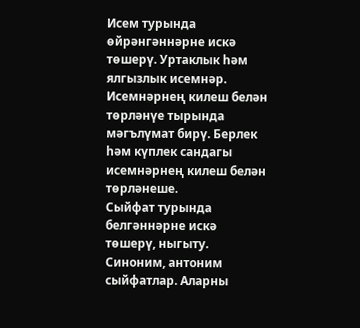Исем турында өйрәнгәннәрне искә төшерү. Уртаклык һәм ялгызлык исемнәр. Исемнәрнең килеш белән төрләнүе тырында мәгълүмат бирү. Берлек һәм күплек сандагы исемнәрнең килеш белән төрләнеше.
Сыйфат турында белгәннәрне искә төшерү, ныгыту. Синоним, антоним сыйфатлар. Аларны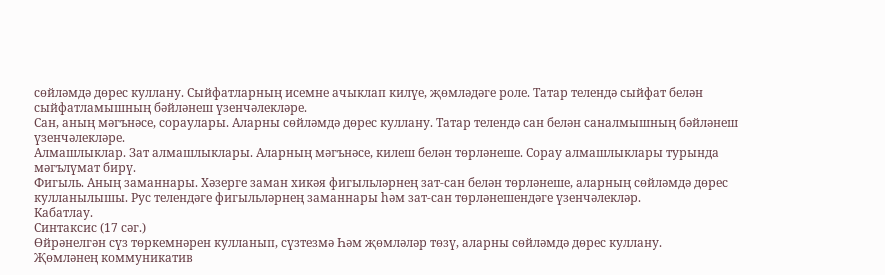сөйләмдә дөрес куллану. Сыйфатларның исемне ачыклап килүе, җөмләдәге роле. Татар телендә сыйфат белән сыйфатламышның бәйләнеш үзенчәлекләре.
Сан, аның мәгънәсе, сораулары. Аларны сөйләмдә дөрес куллану. Татар телендә сан белән саналмышның бәйләнеш үзенчәлекләре.
Алмашлыклар. Зат алмашлыклары. Аларның мәгънәсе, килеш белән төрләнеше. Сорау алмашлыклары турында мәгълүмат бирү.
Фигыль. Аның заманнары. Хәзерге заман хикәя фигыльләрнең зат-сан белән төрләнеше, аларның сөйләмдә дөрес кулланылышы. Рус телендәге фигыльләрнең заманнары һәм зат-сан төрләнешендәге үзенчәлекләр.
Кабатлау.
Синтаксис (17 сәг.)
Өйрәнелгән сүз төркемнәрен кулланып, сүзтезмә Һәм җөмләләр төзү, аларны сөйләмдә дөрес куллану.
Җөмләнең коммуникатив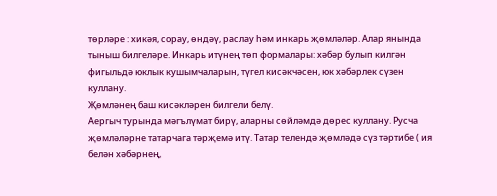төрләре : хикәя, сорау, өндәү, раслау һәм инкарь җөмләләр. Алар янында тыныш билгеләре. Инкарь итүнең төп формалары: хәбәр булып килгән фигыльдә юклык кушымчаларын, түгел кисәкчәсен, юк хәбәрлек сүзен куллану.
Җөмләнең баш кисәкләрен билгели белү.
Аергыч турында мәгълүмат бирү, аларны сөйләмдә дөрес куллану. Русча җөмләләрне татарчага тәрҗемә итү. Татар телендә җөмләдә сүз тәртибе ( ия белән хәбәрнең,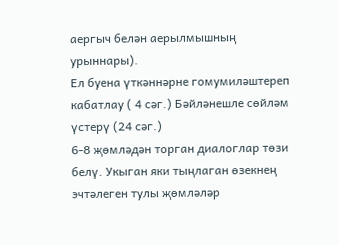аергыч белән аерылмышның урыннары).
Ел буена үткәннәрне гомумиләштереп кабатлау ( 4 сәг.) Бәйләнешле сөйләм үстерү (24 сәг.)
6-8 җөмләдән торган диалоглар төзи белү. Укыган яки тыңлаган өзекнең эчтәлеген тулы җөмләләр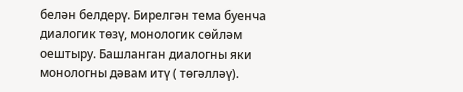белән белдерү. Бирелгән тема буенча диалогик төзү, монологик сөйләм оештыру. Башланган диалогны яки монологны дәвам итү ( төгәлләү).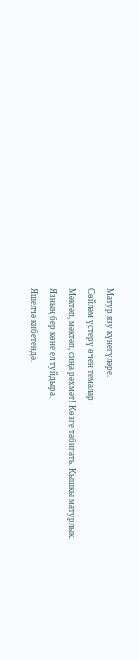Матур язу күнегүләре.
Сөйләм үстерү өчен темалар
Мәктәп, мәктәп, сиңа рәхмәт! Көзге табигать. Кышкы матурлык.
Язның бер көне ел туйдыра.
Яшелчә кибетендә.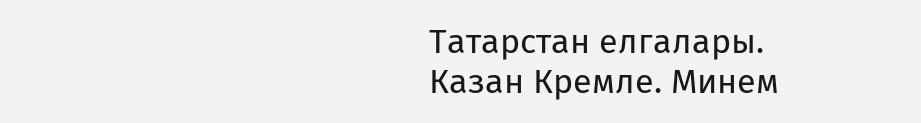Татарстан елгалары.
Казан Кремле. Минем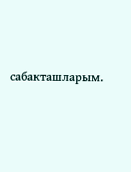сабакташларым.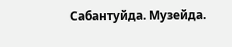Сабантуйда. Музейда.